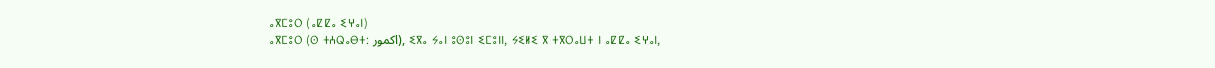ⴰⴳⵎⵓⵔ (ⴰⵇⵇⴰ ⵉⵖⴰⵏ)
ⴰⴳⵎⵓⵔ (ⵙ ⵜⵄⵕⴰⴱⵜ: اكمور), ⵉⴳⴰ ⵢⴰⵏ ⵓⵙⵓⵏ ⵉⵎⵓⵏⵏ, ⵢⵉⵍⵉ ⴳ ⵜⴳⵔⴰⵡⵜ ⵏ ⴰⵇⵇⴰ ⵉⵖⴰⵏ,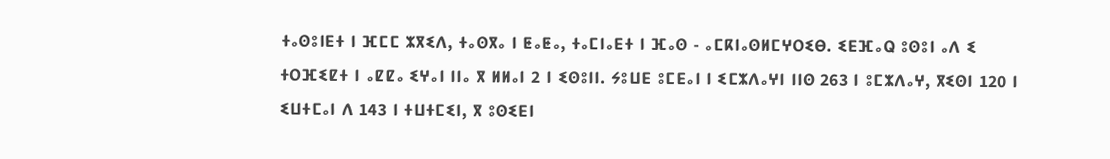ⵜⴰⵙⵓⵏⴹⵜ ⵏ ⴼⵎⵎ ⵣⴳⵉⴷ, ⵜⴰⵙⴳⴰ ⵏ ⵟⴰⵟⴰ, ⵜⴰⵎⵏⴰⴹⵜ ⵏ ⴼⴰⵙ - ⴰⵎⴽⵏⴰⵙⵍⵎⵖⵔⵉⴱ. ⵉⴹⴼⴰⵕ ⵓⵙⵓⵏ ⴰⴷ ⵉ ⵜⵔⴼⵉⵇⵜ ⵏ ⴰⵇⵇⴰ ⵉⵖⴰⵏ ⵏⵏⴰ ⴳ ⵍⵍⴰⵏ 2 ⵏ ⵉⵙⵓⵏⵏ. ⵢⵓⵡⴹ ⵓⵎⴹⴰⵏ ⵏ ⵉⵎⵣⴷⴰⵖⵏ ⵏⵏⵙ 263 ⵏ ⵓⵎⵣⴷⴰⵖ, ⴳⵉⵙⵏ 120 ⵏ ⵉⵡⵜⵎⴰⵏ ⴷ 143 ⵏ ⵜⵡⵜⵎⵉⵏ, ⴳ ⵓⵙⵉⴹⵏ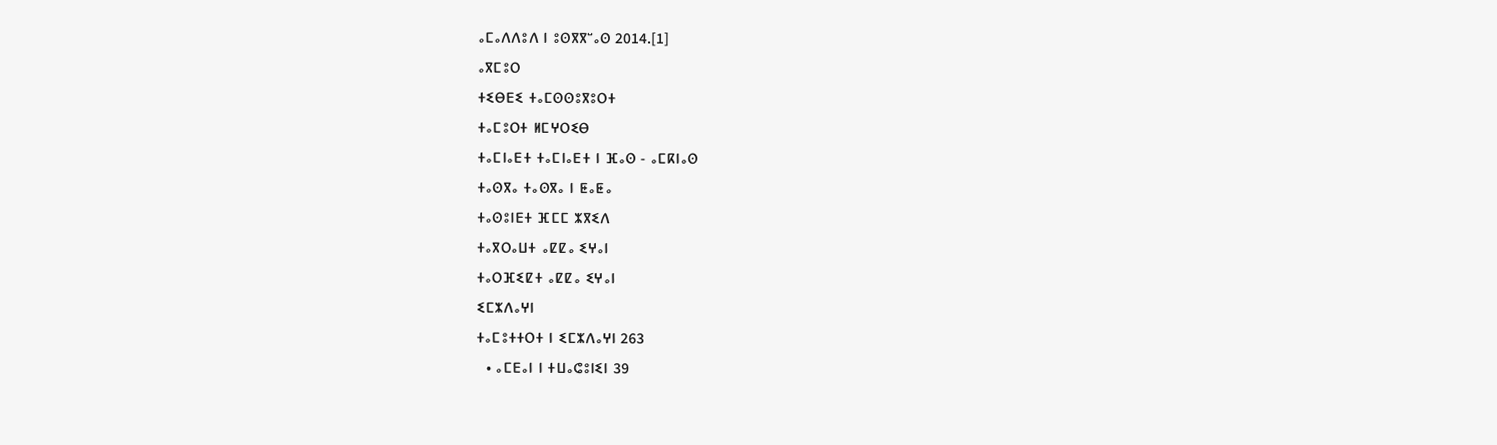ⴰⵎⴰⴷⴷⵓⴷ ⵏ ⵓⵙⴳⴳⵯⴰⵙ 2014.[1]
ⴰⴳⵎⵓⵔ
ⵜⵉⴱⴹⵉ ⵜⴰⵎⵙⵙⵓⴳⵓⵔⵜ
ⵜⴰⵎⵓⵔⵜ ⵍⵎⵖⵔⵉⴱ
ⵜⴰⵎⵏⴰⴹⵜ ⵜⴰⵎⵏⴰⴹⵜ ⵏ ⴼⴰⵙ - ⴰⵎⴽⵏⴰⵙ
ⵜⴰⵙⴳⴰ ⵜⴰⵙⴳⴰ ⵏ ⵟⴰⵟⴰ
ⵜⴰⵙⵓⵏⴹⵜ ⴼⵎⵎ ⵣⴳⵉⴷ
ⵜⴰⴳⵔⴰⵡⵜ ⴰⵇⵇⴰ ⵉⵖⴰⵏ
ⵜⴰⵔⴼⵉⵇⵜ ⴰⵇⵇⴰ ⵉⵖⴰⵏ
ⵉⵎⵣⴷⴰⵖⵏ
ⵜⴰⵎⵓⵜⵜⵔⵜ ⵏ ⵉⵎⵣⴷⴰⵖⵏ 263
  • ⴰⵎⴹⴰⵏ ⵏ ⵜⵡⴰⵛⵓⵏⵉⵏ 39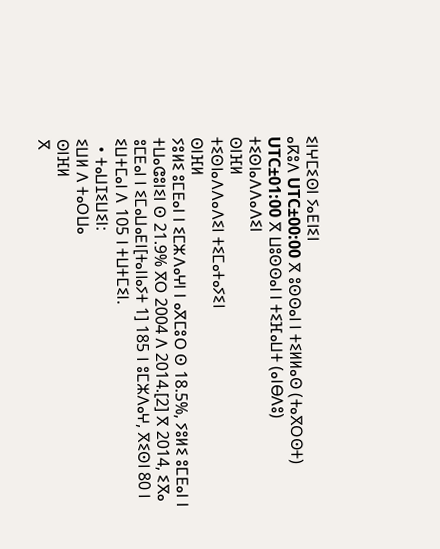ⵉⵏⵖⵎⵉⵙⵏ ⵢⴰⴹⵏⵉⵏ
ⴰⴽⵓⴷ UTC±00:00 ⴳ ⵓⵙⵙⴰⵏ ⵏ ⵜⵉⵍⵍⴰⵙ (ⵜⴰⴳⵔⵙⵜ)
UTC±01:00 ⴳ ⵡⵓⵙⵙⴰⵏ ⵏ ⵜⵉⴼⴰⵡⵜ (ⴰⵏⴱⴷⵓ)
ⵜⵉⵙⵏⴰⴷⴷⴰⴷⵉⵏ
ⵙⵏⴼⵍ
ⵜⵉⵙⵏⴰⴷⴷⴰⴷⵉⵏ ⵜⵉⵎⴰⵜⴰⵢⵉⵏ
ⵙⵏⴼⵍ
ⵢⵓⵍⵉ ⵓⵎⴹⴰⵏ ⵏ ⵉⵎⵣⴷⴰⵖⵏ ⵏ ⴰⴳⵎⵓⵔ ⵙ 18.5%, ⵢⵓⵍⵉ ⵓⵎⴹⴰⵏ ⵏ ⵜⵡⴰⵛⵓⵏⵉⵏ ⵙ 21.9% ⴳⵔ 2004 ⴷ 2014.[2] ⴳ 2014, ⵉⴳⴰ ⵓⵎⴹⴰⵏ ⵏ ⵉⵎⴰⵡⴰⴹⵏ[ⵜⴰⵏⵏⴰⵢⵜ 1] 185 ⵏ ⵓⵎⵣⴷⴰⵖ, ⴳⵉⵙⵏ 80 ⵏ ⵉⵡⵜⵎⴰⵏ ⴷ 105 ⵏ ⵜⵡⵜⵎⵉⵏ.
  • ⵜⴰⵡⵊⵉⵡⵉⵏ:
ⵉⵡⵍ ⴷ ⵜⴰⵔⵡⴰ
ⵙⵏⴼⵍ
ⴳ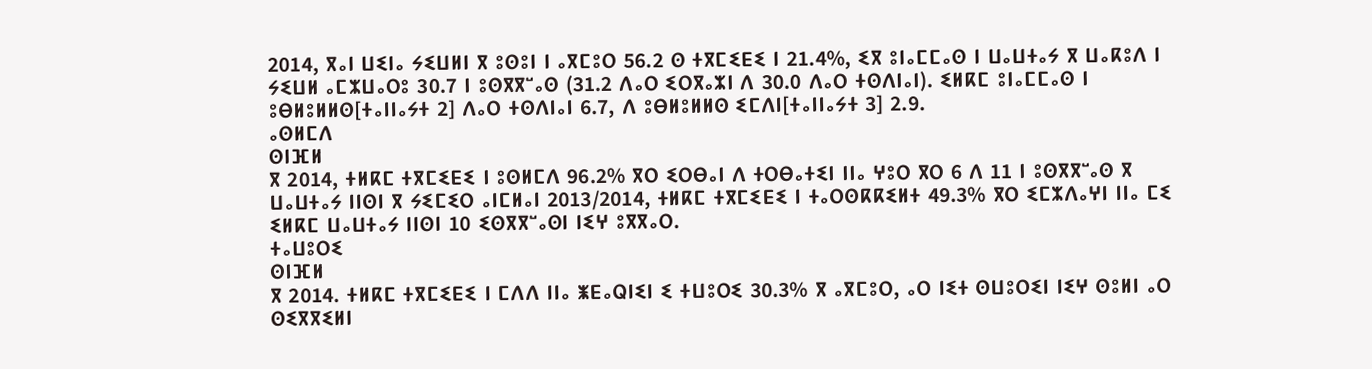2014, ⴳⴰⵏ ⵡⵉⵏⴰ ⵢⵉⵡⵍⵏ ⴳ ⵓⵙⵓⵏ ⵏ ⴰⴳⵎⵓⵔ 56.2 ⵙ ⵜⴳⵎⵉⴹⵉ ⵏ 21.4%, ⵉⴳ ⵓⵏⴰⵎⵎⴰⵙ ⵏ ⵡⴰⵡⵜⴰⵢ ⴳ ⵡⴰⴽⵓⴷ ⵏ ⵢⵉⵡⵍ ⴰⵎⵣⵡⴰⵔⵓ 30.7 ⵏ ⵓⵙⴳⴳⵯⴰⵙ (31.2 ⴷⴰⵔ ⵉⵔⴳⴰⵣⵏ ⴷ 30.0 ⴷⴰⵔ ⵜⵙⴷⵏⴰⵏ). ⵉⵍⴽⵎ ⵓⵏⴰⵎⵎⴰⵙ ⵏ ⵓⴱⵍⵓⵍⵍⵙ[ⵜⴰⵏⵏⴰⵢⵜ 2] ⴷⴰⵔ ⵜⵙⴷⵏⴰⵏ 6.7, ⴷ ⵓⴱⵍⵓⵍⵍⵙ ⵉⵎⴷⵏ[ⵜⴰⵏⵏⴰⵢⵜ 3] 2.9.
ⴰⵙⵍⵎⴷ
ⵙⵏⴼⵍ
ⴳ 2014, ⵜⵍⴽⵎ ⵜⴳⵎⵉⴹⵉ ⵏ ⵓⵙⵍⵎⴷ 96.2% ⴳⵔ ⵉⵔⴱⴰⵏ ⴷ ⵜⵔⴱⴰⵜⵉⵏ ⵏⵏⴰ ⵖⵓⵔ ⴳⵔ 6 ⴷ 11 ⵏ ⵓⵙⴳⴳⵯⴰⵙ ⴳ ⵡⴰⵡⵜⴰⵢ ⵏⵏⵙⵏ ⴳ ⵢⵉⵎⵉⵔ ⴰⵏⵎⵍⴰⵏ 2013/2014, ⵜⵍⴽⵎ ⵜⴳⵎⵉⴹⵉ ⵏ ⵜⴰⵔⵙⴽⴽⵉⵍⵜ 49.3% ⴳⵔ ⵉⵎⵣⴷⴰⵖⵏ ⵏⵏⴰ ⵎⵉ ⵉⵍⴽⵎ ⵡⴰⵡⵜⴰⵢ ⵏⵏⵙⵏ 10 ⵉⵙⴳⴳⵯⴰⵙⵏ ⵏⵉⵖ ⵓⴳⴳⴰⵔ.
ⵜⴰⵡⵓⵔⵉ
ⵙⵏⴼⵍ
ⴳ 2014. ⵜⵍⴽⵎ ⵜⴳⵎⵉⴹⵉ ⵏ ⵎⴷⴷ ⵏⵏⴰ ⵥⴹⴰⵕⵏⵉⵏ ⵉ ⵜⵡⵓⵔⵉ 30.3% ⴳ ⴰⴳⵎⵓⵔ, ⴰⵔ ⵏⵉⵜ ⵙⵡⵓⵔⵉⵏ ⵏⵉⵖ ⵙⵓⵍⵏ ⴰⵔ ⵙⵉⴳⴳⵉⵍⵏ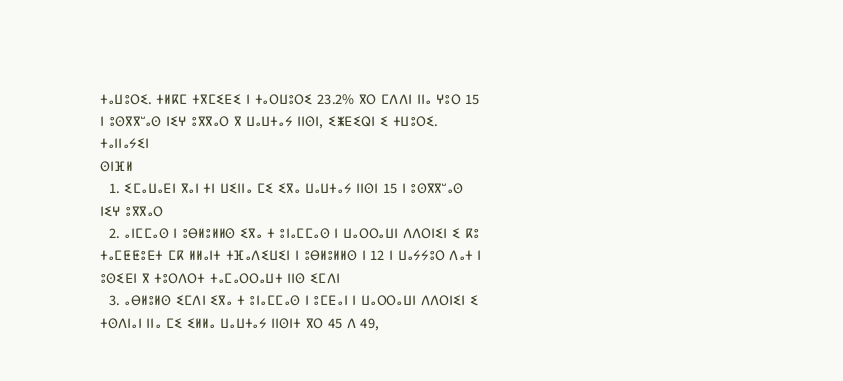ⵜⴰⵡⵓⵔⵉ. ⵜⵍⴽⵎ ⵜⴳⵎⵉⴹⵉ ⵏ ⵜⴰⵔⵡⵓⵔⵉ 23.2% ⴳⵔ ⵎⴷⴷⵏ ⵏⵏⴰ ⵖⵓⵔ 15 ⵏ ⵓⵙⴳⴳⵯⴰⵙ ⵏⵉⵖ ⵓⴳⴳⴰⵔ ⴳ ⵡⴰⵡⵜⴰⵢ ⵏⵏⵙⵏ, ⵉⵥⴹⵉⵕⵏ ⵉ ⵜⵡⵓⵔⵉ.
ⵜⴰⵏⵏⴰⵢⵉⵏ
ⵙⵏⴼⵍ
  1. ⵉⵎⴰⵡⴰⴹⵏ ⴳⴰⵏ ⵜⵏ ⵡⵉⵏⵏⴰ ⵎⵉ ⵉⴳⴰ ⵡⴰⵡⵜⴰⵢ ⵏⵏⵙⵏ 15 ⵏ ⵓⵙⴳⴳⵯⴰⵙ ⵏⵉⵖ ⵓⴳⴳⴰⵔ
  2. ⴰⵏⵎⵎⴰⵙ ⵏ ⵓⴱⵍⵓⵍⵍⵙ ⵉⴳⴰ ⵜ ⵓⵏⴰⵎⵎⴰⵙ ⵏ ⵡⴰⵔⵔⴰⵡⵏ ⴷⴷⵔⵏⵉⵏ ⵉ ⴽⵓ ⵜⴰⵎⵟⵟⵓⴹⵜ ⵎⴽ ⵍⵍⴰⵏⵜ ⵜⴼⴰⴷⵉⵡⵉⵏ ⵏ ⵓⴱⵍⵓⵍⵍⵙ ⵏ 12 ⵏ ⵡⴰⵢⵢⵓⵔ ⴷⴰⵜ ⵏ ⵓⵙⵉⴹⵏ ⴳ ⵜⵓⵔⴷⵔⵜ ⵜⴰⵎⴰⵔⵔⴰⵡⵜ ⵏⵏⵙ ⵉⵎⴷⵏ
  3. ⴰⴱⵍⵓⵍⵙ ⵉⵎⴷⵏ ⵉⴳⴰ ⵜ ⵓⵏⴰⵎⵎⴰⵙ ⵏ ⵓⵎⴹⴰⵏ ⵏ ⵡⴰⵔⵔⴰⵡⵏ ⴷⴷⵔⵏⵉⵏ ⵉ ⵜⵙⴷⵏⴰⵏ ⵏⵏⴰ ⵎⵉ ⵉⵍⵍⴰ ⵡⴰⵡⵜⴰⵢ ⵏⵏⵙⵏⵜ ⴳⵔ 45 ⴷ 49,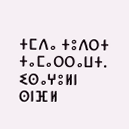ⵜⵎⴷⴰ ⵜⵓⴷⵔⵜ ⵜⴰⵎⴰⵔⵔⴰⵡⵜ.
ⵉⵙⴰⵖⵓⵍⵏ
ⵙⵏⴼⵍ